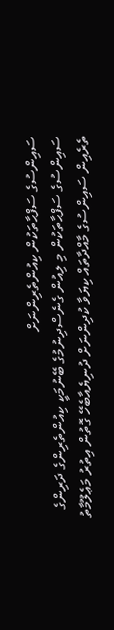ސައިންސުގެ ސަފްޙާތަކުން ކިއުންތެރިންނަށް
ސައިންސުގެ ސަފްޙާތަކުން މި ލިއުން ގެނެސްދިނުމުގެ ބޭނުމަކީ ކިއުންތެރިންގެ ދަރިންގެ ތެރެއިން ސައިންސުގެ މާއްދާތައް ކިޔަވާ ކުދިންނަށް ދުނިޔެއާބެހޭ ގޮތުން އިތުރު މަޢެލޫމާތު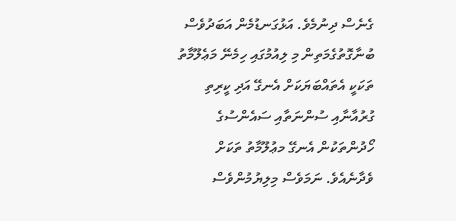ގެނެސް ދިނުމެވެ. އަޅުގަނޑުމެން އަބަދުވެސް ބުނާގޮތުގެމަތިން މި ލިއުމުގައި ހިމެނޭ މަޢެލޫމާތު ތަކަކީ އެތައްބަޔަކަށް އެނގޭ އަދި ކީރިތި ގުރުއާނާއި ސުންނަތާއި ސައެންސުގެ ހޯދުންތަކުން އެނގޭ މޢުލޫމާތު ތަކަށް ވެދާނެއެވެ. ނަމަވެސް މިލިޔުމުންވެސް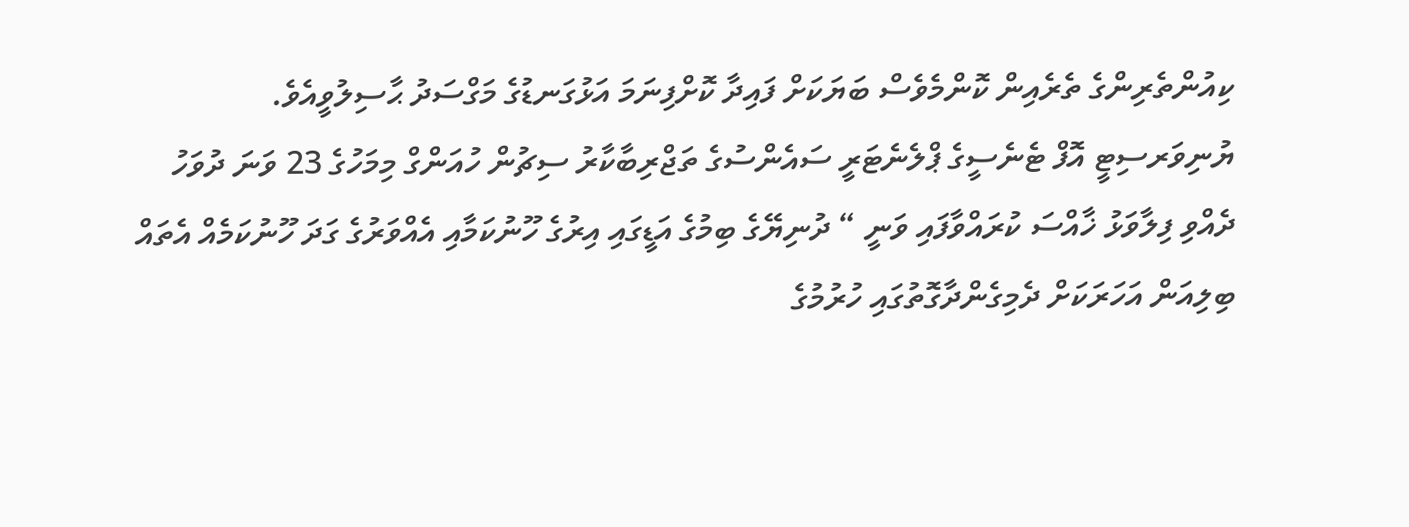ކިއުންތެރިންގެ ތެރެއިން ކޮންމެވެސް ބަޔަކަށް ފައިދާ ކޮށްފިނަމަ އަޅުގަނޑުގެ މަގްސަދު ޙާސިލުވީއެވެ.
ޔުނިވަރސިޓީ އޮފް ޓެނެސީގެ ޕްލެނެޓަރީ ސައެންސުގެ ތަޖްރިބާކާރު ސިޗުން ހުއަންގް މިމަހުގެ 23 ވަނަ ދުވަހު ދެއްވި ފިލާވަޅު ޚާއްސަ ކުރައްވާފައި ވަނީ “ ދުނިޔޭގެ ބިމުގެ އަޑީގައި އިރުގެ ހޫނުކަމާއި އެއްވަރުގެ ގަދަ ހޫނުކަމެއް އެތައް ބިލިއަން އަހަރަކަށް ދެމިގެންދާގޮތުގައި ހުރުމުގެ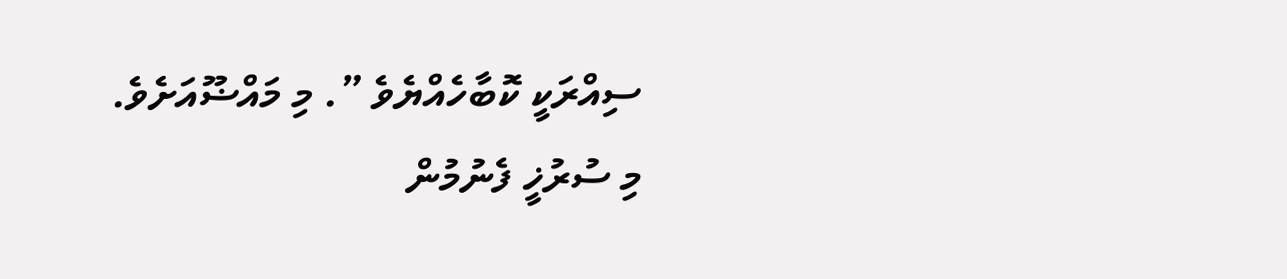ސިއްރަކީ ކޮބާހެއްޔެވެ ”. މި މައްޟޫއަށެވެ.
މި ސުރުޚީ ފެނުމުން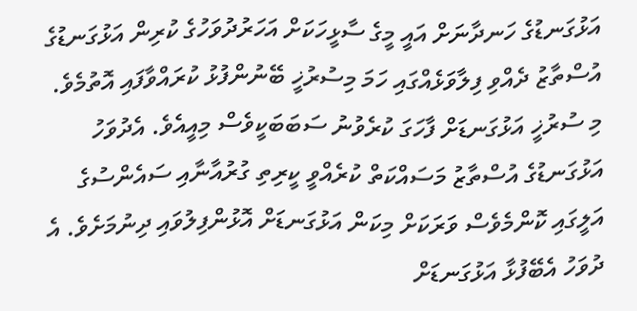އަޅުގަނޑުގެ ހަނދާނަށް އައީ މީގެ ސާޅީހަކަށް އަހަރުދުވަހުގެ ކުރިން އަޅުގަނޑުގެ އުސްތާޒު ދެއްވި ފިލާވަޅެއްގައި ހަމަ މިސުރުޚީ ބޭނުންފުޅު ކުރައްވާފައި އޮތުމެވެ.
މި ސުރުޚީ އަޅުގަނޑަށް ފާހަގަ ކުރެވުނު ސަބަބަކީވެސް މިއީއެވެ. އެދުވަހު އަޅުގަނޑުގެ އުސްތާޒު މަސައްކަތް ކުރެއްވީ ކީރިތި ގުރުއާނާއި ސައެންސުގެ އަލީގައި ކޮންމެވެސް ވަރަކަށް މިކަން އަޅުގަނޑަށް އޮޅުންފިލުވައި ދިނުމަށެވެ. އެ ދުވަހު އެބޭފުޅާ އަޅުގަނޑަށް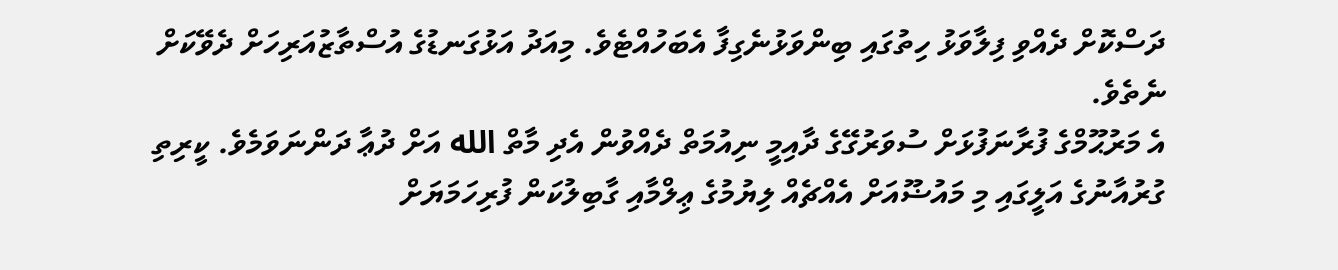ދަސްކޮށް ދެއްވި ފިލާވަޅު ހިތުގައި ބިންވަޅުނެގިފާ އެބަހުއްޓެވެ. މިއަދު އަޅުގަނޑުގެ އުސްތާޒުއަރިހަށް ދެވޭކަށް ނެތެވެ.
އެ މަރުޙޫމްގެ ފުރާނަފުޅަށް ސުވަރުގޭގެ ދާއިމީ ނިއުމަތް ދެއްވުން އެދި މާތް الله އަށް ދުޢާ ދަންނަވަމެވެ. ކީރިތި ގުރުއާނުގެ އަލީގައި މި މައުޟޫއަށް އެއްޗެއް ލިޔުމުގެ ޢިލްމާއި ގާބިލުކަން ފުރިހަމަޔަށް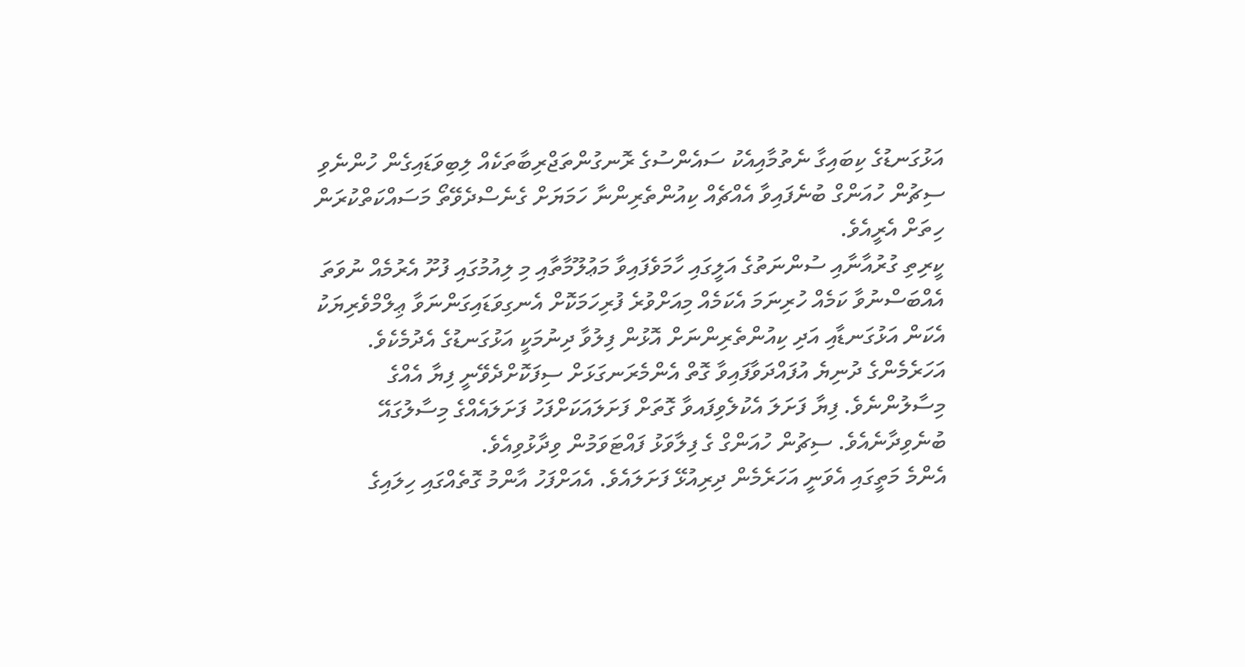އަޅުގަނޑުގެ ކިބައިގާ ނެތުމާއިއެކު ސައެންސުގެ ރޮނގުންތަޖްރިބާތަކެއް ލިބިވަޑައިގެން ހުންނެވި ސިޗުން ހުއަންގް ބުނެފައިވާ އެއްޗެއް ކިއުންތެރިންނާ ހަމަޔަށް ގެނެސްދެވޭތޯ މަސައްކަތްކުރަން ހިތަށް އެރީއެވެ.
ކީރިތި ގުރުއާނާއި ސުންނަތުގެ އަލީގައި ހާމަވެފައިވާ މަޢުލޫމާތާއި މި ލިއުމުގައި ފުށޫ އެރުމެއް ނުވަތަ އެއްބަސްނުވާ ކަމެއް ހުރިނަމަ އެކަމެއް މިއަށްވުރެ ފުރިހަމަކޮށް އެނގިވަޑައިގަންނަވާ ޢިލްމްވެރިޔަކު އެކަން އަޅުގަނޑާއި އަދި ކިއުންތެރިންނަށް އޮޅުން ފިލުވާ ދިނުމަކީ އަޅުގަނޑުގެ އެދުމެކެވެ.
އަހަރެމެންގެ ދުނިޔެ އުފައްދަވާފައިވާ ގޮތް އެންމެރަނގަޅަށް ސިފަކޮށްދެވޭނީ ފިޔާ އެއްގެ މިސާލުންނެވެ. ފިޔާ ފަށަލަ އެކުލެވިފައވާ ގޮތަށް ފަށަލައަކަށްފަހު ފަށަލައެއްގެ މިސާލުގައޭ ބުނެވިދާނެއެވެ. ސިޗުން ހުއަންގް ގެ ފިލާވަޅު ފައްޓަވަމުން ވިދާޅުވިއެވެ.
އެންމެ މަތީގައި އެވަނީ އަހަރެމެން ދިރިއުޅޭ ފަށަލައެވެ. އެއަށްފަހު އާންމު ގޮތެއްގައި ހިލައިގެ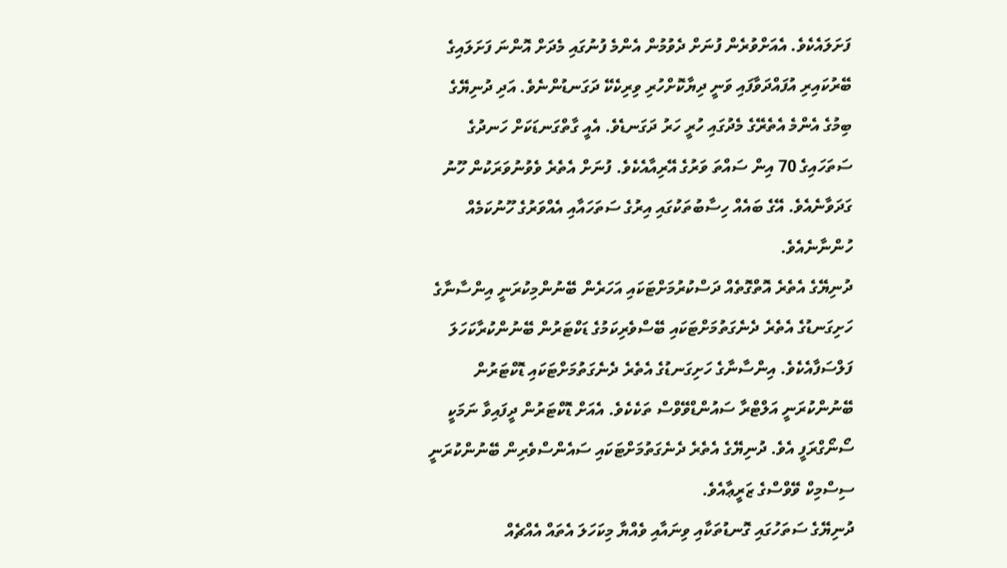ފަށަލައެކެވެ. އެއަށްވުރެން ފުނަށް ދެވުމުން އެންމެ ފުނުގައި މެދަށް އޮންނަ ފަށަލައިގެ ބޭރުކައިރި އުފައްދަވާފައި ވަނީ ދިޔާކޮށްހުރި ވިރިކެކޭ ދަގަނޑުންނެވެ. އަދި ދުނިޔޭގެ ބިމުގެ އެންމެ އެތެރޭގެ މެދުގައި ހުރީ ހަރު ދަގަނޑެވެ. އެއީ ގާތްގަނޑަކަށް ހަނދުގެ ސަތަހައިގެ 70 އިން ސައްތަ ވަރުގެ އޭރިއާއެކެވެ. ފުނަށް އެތެރެ ވެވުނުވަރަކުން ހޫނު ގަދަވާނެއެވެ. އޭގެ ބައެއް ހިސާބުތަކުގައި އިރުގެ ސަތަހައާއި އެއްވަރުގެ ހޫނުކަމެއް ހުންނާނެއެވެ.
ދުނިޔޭގެ އެތެރެ އޮތްގޮތެއް ދަސްކުރުމަށްޓަކައި އަހަރެން ބޭނުންމިކުރަނީ އިންސާނާގެ ހަށިގަނޑުގެ އެތެރެ ދެނެގަތުމަށްޓަކައި ބޭސްވެރިކަމުގެ ޑަކްޓަރުން ބޭނުންކުރާކަހަލަ ފަލްސަފާއެކެވެ. އިންސާނާގެ ހަށިގަނޑުގެ އެތެރެ ދެނެގަތުމަށްޓަކައި ޑޮކްޓަރުން ބޭނުންކުރަނީ އަލްޓްރާ ސައުންޑްވޭވްސް ތަކެކެވެ. އެއަށް ޑޮކްޓަރުން ދީފައިވާ ނަމަކީ ސޯނޯގްރަފީ އެވެ. ދުނިޔޭގެ އެތެރެ ދެނެގަތުމަށްޓަކައި ސައެންސްވެރިން ބޭނުންކުރަނީ ސިސްމިކް ވޭވްސްގެ ޒަރީޢާއެވެ.
ދުނިޔޭގެ ސަތަހުގައި ގޮނޑުތަކާއި ވިނައާއި ވެއްޔާ މިކަހަލަ އެތައް އެއްޗެއް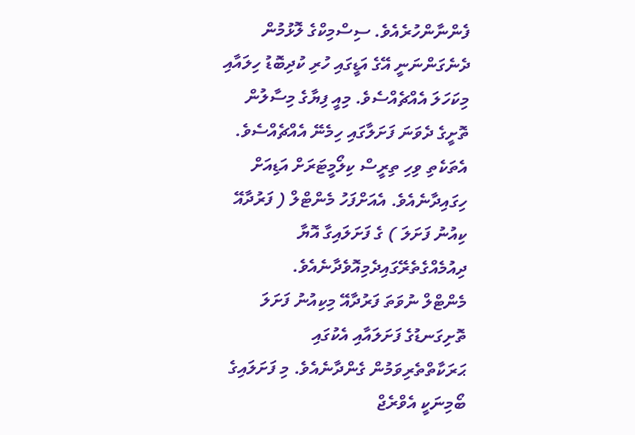ފެންނާންހުރެއެވެ. ސިސްމިކްގެ ލޮޅުމުން ދެނެގަންނަނީ އޭގެ އަޑީގައި ހުރި ކުދިބޮޑު ހިލައާއި މިކަހަލަ އެއްޗެއްސެވެ. މިއީ ފިޔާގެ މިސާލުން ތޮށީގެ ދެވަނަ ފަށަލާގައި ހިމެނޭ އެއްޗެއްސެވެ. އެތަކެތި ވިހި ތިރީސް ކިލޯމީޓަރަށް އަޑިއަށް ހިގައިދާނެއެވެ. އެއަށްފަހު މެންޓްލް ( ފަރުދާއޭ ކިއުނު ފަށަލަ ) ގެ ފަށަލައިގާ އޮޔާ ދިއުމެއްގެތެރޭގައިދެމިއޮވެދާނެއެވެ.
މެންޓްލް ނުވަތަ ފަރުދާއޭ މިކިއުނު ފަށަލަ ތޮށިގަނޑުގެ ފަށަލައާއި އެކުގައި ޙަރަކާތްތެރިވަމުން ގެންދާނެއެވެ. މި ފަށަލައިގެ ބޯމިނަކީ އެވްރެޖް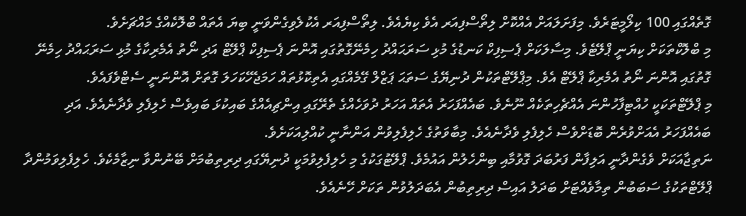ގޮތެއްގައި 100 ކިލޯމީޓަރެވެ. މިފަށަލައަށް އެއްކޮށް ލިތޯސްފިއަރ އެވެ ކިޔެއެވެ. ލިތޯސްފިއަރ އެކުލެވިގެންވަނީ ބިޔަ އެތައް ބްލޮކެއްގެ މައްޗަށެވެ.
މި ބްލޮކްތަކަށް ކިޔަނީ ޕްލޭޓެވެ. މިސާލަކަށް ޕެސިފިކް ކަނޑުގެ މުޅި ސަރަޙައްދު ހިމެނޭގޮތުގައި އޮންނަ ޕެސިފިކް ޕްލޭޓް އަދި ނޯތު އެމެރިކާގެ މުޅި ސަރަޙައްދު ހިމެނޭ ގޮތުގައި އޮންނަ ނޯތު އެމެރިކާ ޕްލޭޓް އެވެ. މިޕްލޭޓްތަކުން ދުނިޔޭގެ ސަތަޙަ ޕަޒްލް ގޭމެއްގައި އެތިކޮޅުތައް ހަމަޖެހޭކަހަލަ ގޮތަށް އޮންނަނީ ސެޓްވެފައެވެ.
މި ޕްލޭޓްތަކަކީ ހުއްޓިފާހުންނަ އެއްޗެހިތަކެއް ނޫނެވެ. ބައެއްފަހަރު އެތައް އަހަރު ދުވަހެއްގެ ތެރޭގައި އިންޗިއެއްގެ ބައިކުޅަ ބައިވެސް ހެލިފެލި ވެދާނެއެވެ. އަދި ބައެއްފަހަރު އެއަށްވުރެން ބޮޑަށްވެސް ހެލިފެލި ވެދާނެއެވެ. މިބާވަތުގެ ހެލިފެލިވުން އަންނާނީ ކުއްލިއަކަށެވެ.
ނަތިޖާއަކަށް ވެގެންދާނީ އަލިފާން ފަރުބަދަ ގޮވުމާއި ބިންހެލުން އައުމެވެ. ޕްލޭޓުގަކުގެ މި ހެލިފެލިވުމަކީ ދުނިޔޭގައި ދިރިތިބުމަށް ބޭނުންވާ ނިޒާމެކެވެ. ހެލިފެލިވަމުންދާ ޕްލޭޓްތަކުގެ ސަބަބުން ތިމާވެއްޓަށް ބަދަލު އައިސް ދިރިތިބުން އެބަދަލުވުން ތަކަށް ހޭނެއެވެ.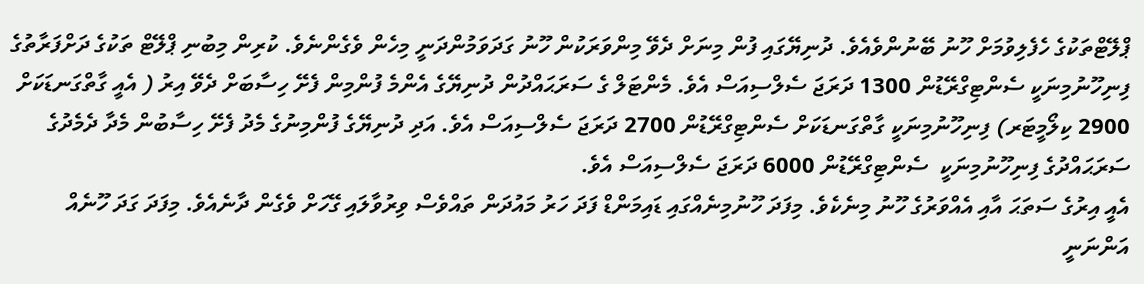ޕްލޭޓްތަކުގެ ހެފެލިވުމަށް ހޫނު ބޭނުންވެއެވެ. ދުނިޔޭގައި ފުން މިނަށް ދެވޭ މިންވަރަކުން ހޫނު ގަދަވަމުންދަނީ މިހެން ވެގެންނެވެ. ކުރިން މިބުނި ޕްލޭޓް ތަކުގެ ދަށްފަރާތުގެ ފިނިހޫނުމިނަކީ ސެންޓިގްރޭޑުން 1300 ދަރަޖަ ސެލްސިއަސް އެވެ. މެންޓަލް ގެ ސަރަޙައްދުން ދުނިޔޭގެ އެންމެ ފުންމިން ފެށޭ ހިސާބަށް ދެވޭ އިރު ( އެއީ ގާތްގަނޑަކަށް 2900 ކިލޯމީޓަރ) ފިނިހޫނުމިނަކީ ގާތްގަނޑަކަށް ސެންޓިގްރޭޑުން 2700 ދަރަޖަ ސެލްސިއަސް އެވެ. އަދި ދުނިޔޭގެ ފުންމިނުގެ މެދު ފެށޭ ހިސާބުން މެދާ ދެމެދުގެ ސަރަޙައްދުގެ ފިނިހޫނުމިނަކީ  ސެންޓިގްރޭޑުން 6000 ދަރަޖަ ސެލްސިއަސް އެވެ.
އެއީ އިރުގެ ސަތަޙަ އާއި އެއްވަރުގެ ހޫނު މިނެކެވެ. މިފަދަ ހޫނުމިނެއްގައި ޑައިމަންޑް ފަދަ ހަރު މައުދަން ތައްވެސް ވިރުވާލައި ގޭހަށް ވެގެން ދާނެއެވެ. މިފަދަ ގަދަ ހޫނެއް އަންނަނީ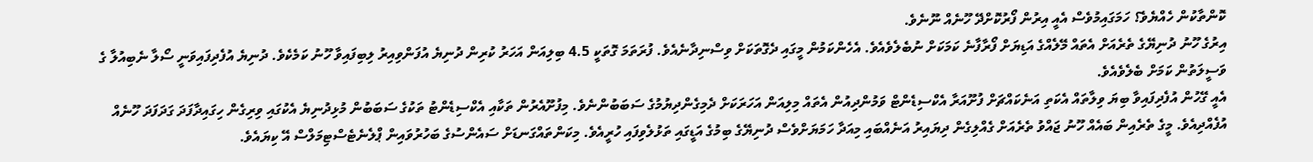ކޮންތާކުން ހެއްޔެވެ؟ ހަމަގައިމުވެސް އެއީ އިރުން ފޯރުކޮށްދޭ ހޫނެއް ނޫނެވެ.
އިރުގެ ހޫނު ދުނިޔޭގެ ތެރެއަށް އެތައް މޭލެއްގެ އަޑިޔަށް ފޯރާފާނެ ކަމަކަށް ނުބެލެވެއެވެ. އެހެންކަމުން މީގައި ދެގޮތަކަށް ވިސްނިދާނެއެވެ. ފުރަތަމަ ގޮތަކީ 4.5 ބިލިއަން އަހަރު ކުރިން ދުނިޔެ އުފަންވިއިރު ލިބިފައިވާ ހޫނު ކަމެކެވެ. ދުނިޔެ އުފެދިފައިވަނީ ސޯލާ ނެބިއުލާ ގެ ވަސީލަތުން ކަމަށް ބެލެވެއެވެ.
އެއީ ގޭހުން އުފެދިފައިވާ ބިޔަ ވިލާތައް އެކަތި އަނެކައްޗަށް ފުށޫއަރާ އެކްސިޑެންޓް ވަމުންދިއުން އެތައް މިލިއަން އަހަރަކަށް ދެމިގެންދިޔުމުގެ ސަބަބުންނެވެ. މިފުށޫއެރުން ތަކާއި އެކްސިޑެންޓު ތަކުގެ ސަބަބުން މުޅިދުނިޔެ އެކުގައި ވިރިގެން ހިގައިދާފަދަ ގަދަފަދަ ހޫނެއް އުފެއްދިއެވެ. މީގެ ތެރެއިން ބައެއް ހޫނު ޖައްވު ތެރެއަށް ގެއްލިގެން ދިޔައިރު އަނެއްބައި މިއަދާ ހަމަޔަށްވެސް ދުނިޔޭގެ ބިމުގެ އަޑީގައި ތަޅުލެވިފައި ހުރީއެވެ. މިކަންތައްގަނޑަށް ސައެންސުގެ ބަހުރުވައިން ޕްލެނެޓެސްޓިމަލްސް އޭ ކިޔައެވެ.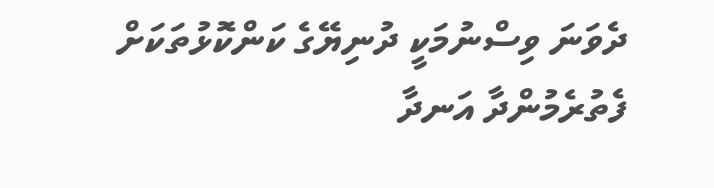ދެވަނަ ވިސްނުމަކީ ދުނިޔޭގެ ކަންކޮޅުތަކަށް ފެތުރެމުންދާ އަނދާ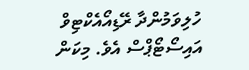ހުލިވަމުންދާ ރޭޑިއޯއެކްޓިވް އައިސޯޓޯޕްސް އެވެ. މިކަން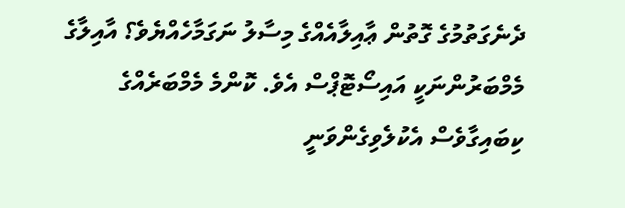ދެނެގަތުމުގެ ގޮތުން ޢާއިލާއެއްގެ މިސާލު ނަގަމާހެއްޔެވެ؟ އާއިލާގެ މެމްބަރުންނަކީ އައިސޯޓޮޕްސް އެވެ. ކޮންމެ މެމްބަރެއްގެ ކިބައިގާވެސް އެކުލެވިގެންވަނީ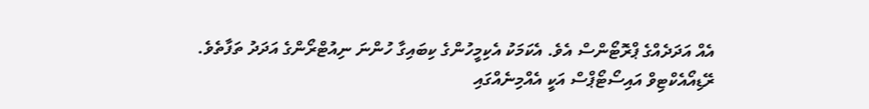އެއް އަދަދެއްގެ ޕްރޮޓޯންސް އެވެ. އެކަމަކު އެކިމީހުންގެ ކިބައިގާ ހުންނަ ނިއުޓްރޯންގެ އަދަދު ތަފާތެވެ.
ރޭޑިއޯއެކްޓިވް އައިސޯޓޯޕްސް އަކީ އެއްމިނެއްގައި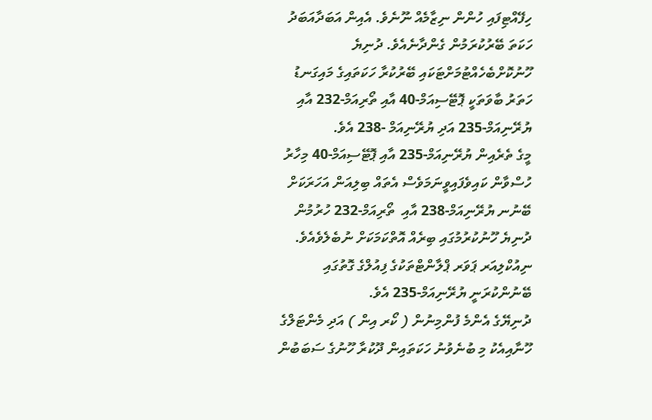ހިފޭއްޓިފައި ހުންން ނިޒާމެއް ނޫނެވެ. އެއިން އަބަދާއަބަދު ހަކަތަ ބޭރުކުރަމުން ގެންދާނެއެވެ. ދުނިޔެ ހޫނުކޮށްބެހެއްޓުމަށްޓަކައި ބޭރުކުރާ ހަކަތައިގެ މައިގަނޑު ހަތަރު ބާވަތަކީ ޕޮޓޭސިއަމް-40 އާއި ތޯރިއަމް-232 އާއި ޔުރޭނިއަމް-235 އަދި ޔުރޭނިއަމް -238 އެވެ.
މީގެ ތެރެއިން ޔުރޭނިއަމް-235 އާއި ޕޮޓޭސިއަމް-40 މިހާރު ހުސްވާން ކައިވެފައިވީނަމަވެސް އެތައް ބިލިއަން އަހަރަކަށް ބޭނުނ ޔުރޭނިއަމް-238 އާއި  ތޯރިއަމް-232 ހުރުމުން ދުނިޔެ ހޫނުކުރުމުގައި ބިރެއް އޮތްކަމަކަށް ނުބެލެވެއެވެ.
ނިއުކްލިއަރ ޕަވަރ ޕްލާންޓްތަކުގެ ފިއުލްގެ ގޮތުގައި ބޭނުންކުރަނީ ޔުރޭނިއަމް-235 އެވެ.
ދުނިޔޭގެ އެންމެ ފުންމިނުން ( ކޯރ އިން ) އަދި މެންޓަލްގެ ހޫނާއިއެކު މި ބުނެވުނު ހަކަތައިން ދޫކުރާ ހޫނުގެ ސަބަބުން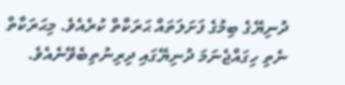ދުނިޔޭގެ ބިމުގެ ފަށަލަތައް ޙަރަކާތް ކުރެއެވެ. މިޙަރަކާތް ނެތި ހިގައްޖެނަމަ ދުނިޔޭގައި ދިރިނުތިބެވޭނެއެވެ.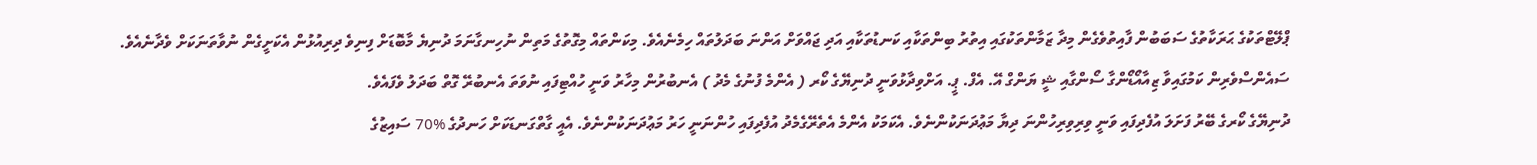ޕްލޭޓްތަކުގެ ޙަރަކާތުގެ ސަބަބުން ފާއިތުވެގެން މިދާ ޒަމާންތަކުގައި އިތުރު ބިންތަކާއި ކަނޑުތަކާއި އަދި ޖައްވަށް އަންނަ ބަދަލުތައް ހިމެނެއެވެ. މިކަންތައް މިގޮތުގެ މަތިން ނުހިނގާނަމަ ދުނިޔެ މާބޮޑަށް ފިނިވެ ދިރިއުޅުން އެކަށީގެން ނުވާތަނަކަށް ވެދާނެއެވެ.
ސައެންސްވެރިން ކަމުގައިވާ ޒިއާއޯޑޯންގާ ސޯންގާއި ޝީ ޔަންގް އޭ. އެފް. ޕީ. އަށްވިދާޅުވަނީ ދުނިޔޭގެ ކޯރ ( އެންމެ ފުނުގެ މެދު ) އެނބުރުން މިހާރު ވަނީ ހުއްޓިފައި ނުވަތަ އެނބުރޭ ގޮތް ބަދަލު ވެފައެވެ.
ދުނިޔޭގެ ކޯރގެ ބޭރު ފަށަލަ އުފެދިފައި ވަނީ ވިރިވިރިހުންނަ ދިޔާ މަޢުދަނަކުންނެވެ. އެކަމަކު އެންމެ އެތެރޭގެމެދު އުފެދިފައި ހުންނަނީ ހަރު މަޢުދަނަކުންނެވެ. އެއީ ގާތްގަނޑަކަށް ހަނދުގެ %70 ސައިޒުގެ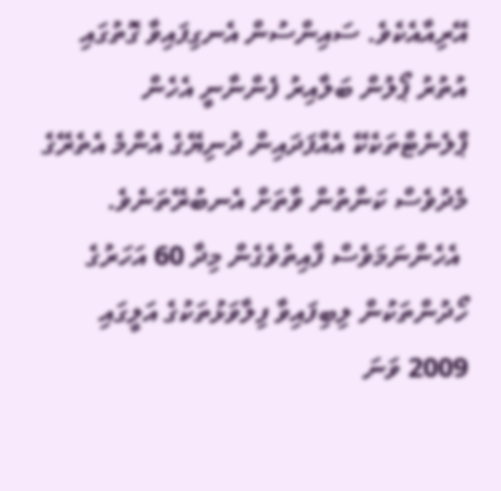އޭރިއާއެކެވެ. ސައިންސުން އެނގިފައިވާ ގޮތުގައި އުތުރު ޕޯލުން ބަލާއިރު ފެންނާނީ އެހެން ޕްލެނެޓްތަކެކޭ އެއްފަދައިން ދުނިޔޭގެ އެންމެ އެތެރޭގެ މެދުވެސް ކަނާތުން ވާތަށް އެނބުރޭތަނެވެ.
 އެހެންނަމަވެސް ފާއިތުވެގެން މިދާ 60 އަހަރުގެ ހޯދުންތަކުން ލިބިފައިވާ ފިލާވަޅުތަކުގެ އަލީގައި 2009 ވަނަ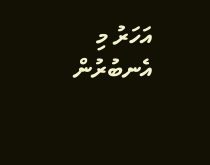އަހަރު މި އެނބުރުން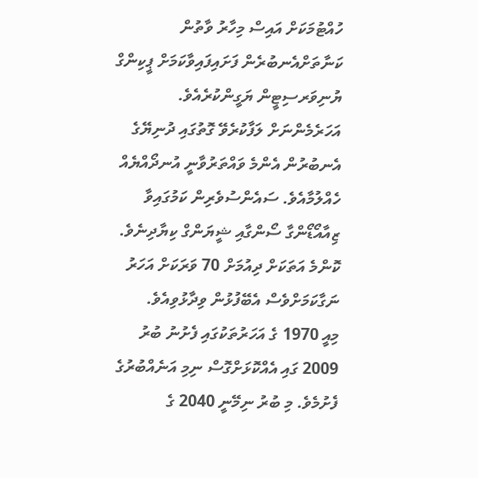ހުއްޓުމަކަށް އައިސް މިހާރު ވާތުން ކަނާތަށްއެނބުރެން ފަށައިފައިވާކަމަށް ޕީކިންގް ޔުނިވަރސިޓީން ޔަގީންކުރެއެވެ.
އަހަރެމެންނަށް ލަފާކުރެވޭ ގޮތުގައި ދުނިޔޭގެ އެނބުރުން އެންމެ ވައްތަރުވާނީ އުނދޯއްޔެއް ހެއްލުމާއެވެ. ސައެންސުވެރިން ކަމުގައިވާ ޒިއާއޯޑޯންގާ ސޯންގާއި ޝީޔަންގް ކިޔާދިނެވެ. ކޮންމެ އަތަކަށް ދިއުމަށް 70 ވަރަކަށް އަހަރު ނަގާކަމަށްވެސް އެބޭފުޅުން ވިދާޅުވިއެވެ.
މިއީ 1970 ގެ އަހަރުތަކުގައި ފެށުނު ބުރު 2009 ގައި އެއްކޮޅަށްގޮސް ނިމި އަނެއްބުރުގެ ފެށުމެވެ. މި ބުރު ނިމޭނީ 2040 ގެ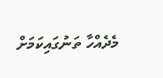މެދެއްހާ ތަނުގައިކަމަށް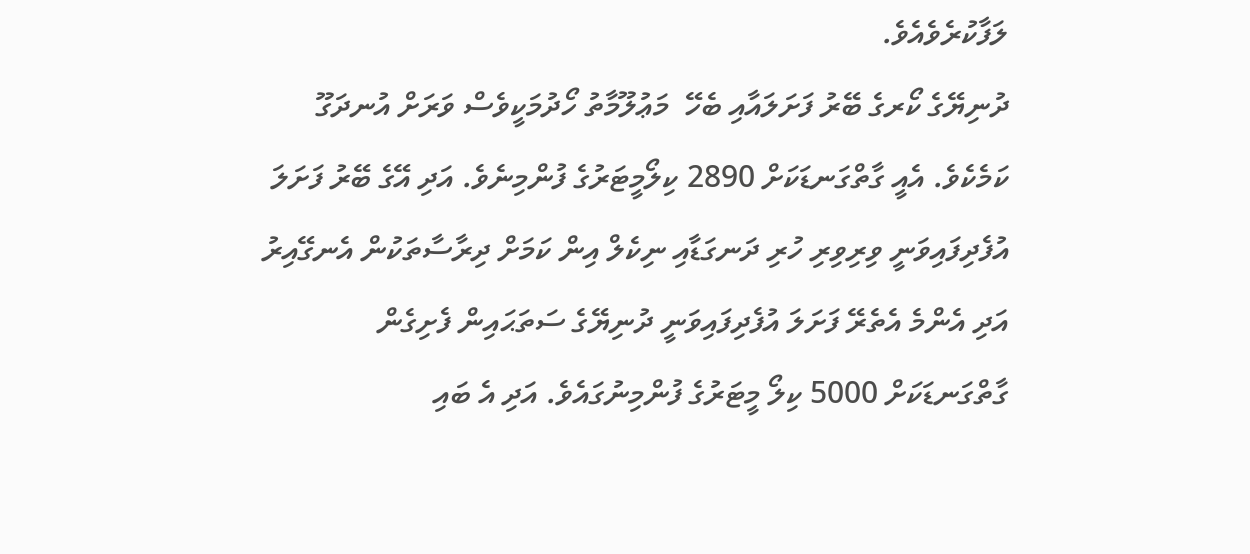ލަފާކުރެވެއެވެ.
ދުނިޔޭގެ ކޯރގެ ބޭރު ފަށަލައާއި ބެހޭ  މަޢުލޫމާތު ހޯދުމަކީވެސް ވަރަށް އުނދަގޫ ކަމެކެވެ. އެއީ ގާތްގަނޑަކަށް 2890 ކިލޯމީޓަރުގެ ފުންމިނެވެ. އަދި އޭގެ ބޭރު ފަށަލަ އުފެދިފައިވަނީ ވިރިވިރި ހުރި ދަނގަޑާއި ނިކެލް އިން ކަމަށް ދިރާސާތަކުން އެނގޭއިރު އަދި އެންމެ އެތެރޭ ފަށަލަ އުފެދިފައިވަނީ ދުނިޔޭގެ ސަތަޙައިން ފެށިގެން ގާތްގަނޑަކަށް 5000 ކިލޯ މީޓަރުގެ ފުންމިނުގައެވެ. އަދި އެ ބައި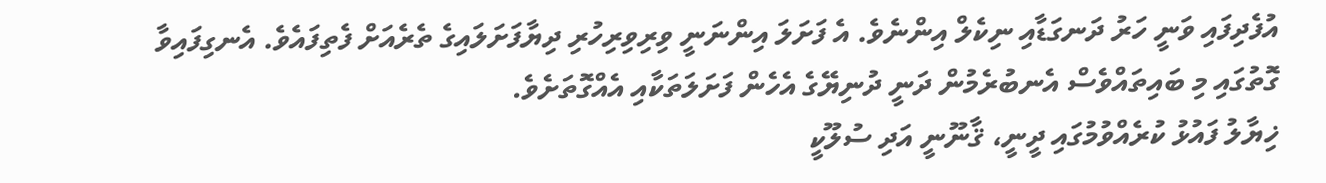އުފެދިފައި ވަނީ ހަރު ދަނގަޑާއި ނިކެލް އިންނެވެ. އެ ފަށަލަ އިންނަނީ ވިރިވިރިހުރި ދިޔާފަށަލައިގެ ތެރެއަށް ފެތިފައެވެ. އެނގިފައިވާ ގޮތުގައި މި ބައިތައްވެސް އެނބުރެމުން ދަނީ ދުނިޔޭގެ އެހެން ފަށަލަތަކާއި އެއްގޮތަށެވެ.
ޚިޔާލު ފައުޅު ކުރެއްވުމުގައި ދީނީ، ޤާނޫނީ އަދި ސުލޫކީ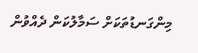މިންގަނޑުތަކަށް ސަމާލުކަން ދެއްވުން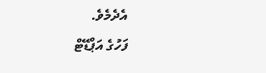އެދެމެވެ.
ފަހުގެ އަޕްޑޭޓް